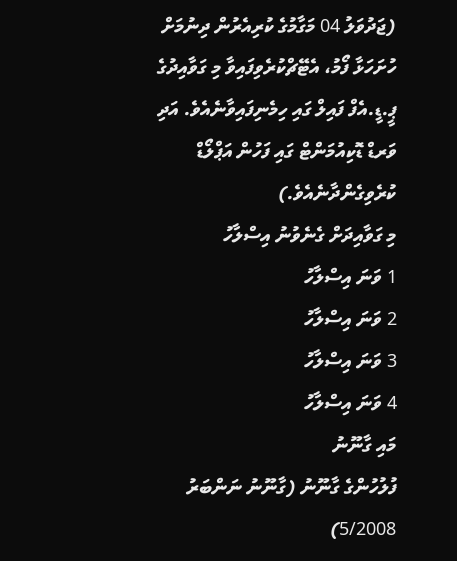(ޖަދުވަލު 04 މަގާމުގެ ކުރިއެރުން ދިނުމަށް ހުށަހަޅާ ފޯމު، އެޓޭޗްކުރެވިފައިވާ މި ގަވާއިދުގެ ޕީ.ޑީ.އެފް ފައިލް ގައި ހިމެނިފައިވާނެއެވެ. އަދި ވަރޑް ޑޮކިއުމަންޓް ގައި ފަހުން އަޕްލޯޑް ކުރެވިގެންދާނެއެވެ.)
މި ގަވާއިދަށް ގެނެވުނު އިސްލާހު
1 ވަނަ އިސްލާހު
2 ވަނަ އިސްލާހު
3 ވަނަ އިސްލާހު
4 ވަނަ އިސްލާހު
މައި ގާނޫނު
ފުލުހުންގެ ގާނޫނު (ގާނޫނު ނަންބަރު 5/2008)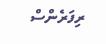ރިފަރެންސް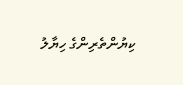ކިޔުންތެރިންގެ ހިޔާލު